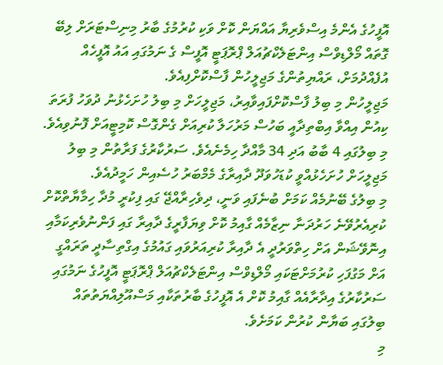އޮފީހުގެ އެންމެ އިސްވެރިޔާ އައްޔަން ކޮށް ވަކި ކުރުމުގެ ބާރު މިނިސްޓަރަށް ލިބޭ ގޮތައް މޯލްޑިވްސް އިންޓަލެކްޗުއަލް ޕްރޮޕަޓީ އޮފީސް ގެ ނަމުގައި އައު އޮފީހެއް އުފެއްދުމަށް، ރައްޔިތުންގެ މަޖިލީހުން ފާސްކޮށްފިއެވެ.
މަޖިލީހުން މި ބިލު ފާސްކޮށްފައިވާއިރު، މަޖިލީހަށް މި ބިލު ހުށަހެޅުނު ދުވަހު ފުރަތަ ކިއުން އިއްވާ އިބްތިދާއީ ބަހުސް މަރުހަލާ ކުރިއަށް ގެންގޮސް ކޮމިޓީއަށް ފޮނުވިއެވެ. މި ބިލުގައި 4 ބާބު އަދި 34 މާއްދާ ހިމެނެއެވެ. ސަރުކާރުގެ ފަރާތުން މި ބިލު މަޖިލީހަށް ހުށަހެޅުއްވީ ކުޑަހުވަދޫ ދާއިރާގެ މެމްބަރު ހުސެއިން ހަމީދުއެވެ.
މި ބިލުގެ ބޭނުމެއް ކަމަށް ބުނެފައި ވަނީ، ދިވެހިރާއްޖޭ ގައި ފިކުރީ މުދާ ހިމާޔާތްކޮށް ކުރިއެރުވޭނެ ހަރުދަނާ ނިޒާމެއް ގާއިމު ކޮށް ވިޔަފާރީގެ ދާއިރާ ގައި ފަންނުވެރިކަމާއި އިނޮވޭޝަން އަށް ހިތްވަރުދީ އެ ދާއިރާ ކުރިއަރުވައި ގައުމުގެ އިގްތިސާދީ ތަރައްގީ އަށް މަގުފަހި ކުރުމަށްޓަކައި މޯލްޑިވްސް އިންޓަލެކްޗުއަލް ޕްރޮޕަޓީ އޮފީހުގެ ނަމުގައި ސަރުކާރުގެ އިދާރާއެއް ގާއިމު ކޮށް އެ އޮފީހުގެ ބާރުތަކާއި މަސްއޫލިއްޔަތުތައް ބިލުގައި ބަޔާން ކުރުން ކަމަށެވެ.
މި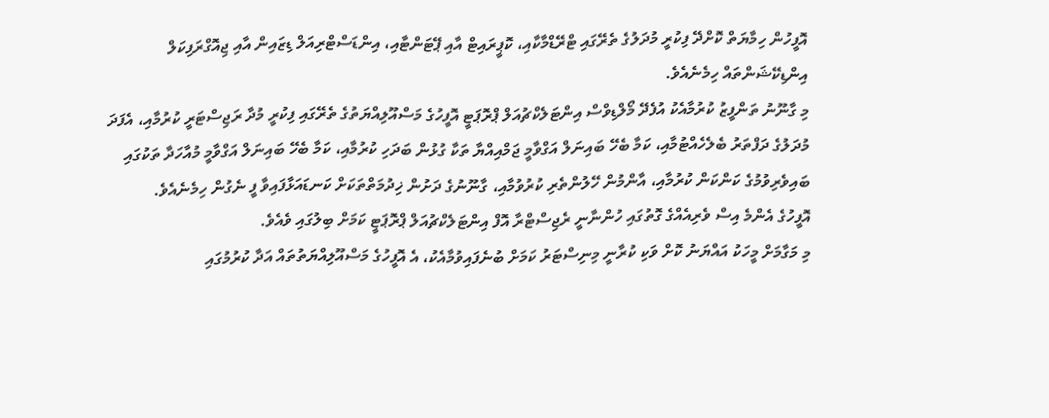އޮފީހުން ހިމާޔަތް ކޮށްދޭ ފިކުރީ މުދަލުގެ ތެރޭގައި ޓްރޭޑްމާކާއި، ކޮޕީރައިޓް އާއި ޕޭޓަންޓާއި، އިންޑަސްޓްރިއަލް ޑިޒައިން އާއި ޖިއޮގްރަފިކަލް އިންޑިކޭޝަންތައް ހިމެނެއެވެ.
މި ގާނޫނު ތަންފީޒު ކުރުމާއެކު އުފެދޭ މޯލްޑިވްސް އިންޓަލެކްޗުއަލް ޕްރޮޕަޓީ އޮފީހުގެ މަސްއޫލިއްޔަތުގެ ތެރޭގައި ފިކުރީ މުދާ ރަޖިސްޓަރީ ކުރުމާއި، އެފަދަ މުދަލުގެ ދަފްތަރު ބެލެހެއްޓުމާއި، ކަމާ ބެހޭ ބައިނަލް އަގްވާމީ ޖަމްއިއްޔާ ތަކާ ގުޅުން ބަދަހި ކުރުމާއި، ކަމާ ބެހޭ ބައިނަލް އަގްވާމީ މުއާހަދާ ތަކުގައި ބައިވެރިވުމުގެ ކަންކަން ކުރުމާއި، އާންމުން ހޭލުންތެރި ކުރުވުމާއި، ގާނޫނުގެ ދަށުން ޚިދުމަތްތަކަށް ކަނޑައަޅާފައިވާ ފީ ނެގުން ހިމެނެއެވެ.
އޮފީހުގެ އެންމެ އިސް ވެރިއެއްގެ ގޮތުގައި ހުންނާނީ ރެޖިސްޓްރާ އޮފް އިންޓަލެކްޗުއަލް ޕްރޮޕަޓީ ކަމަށް ބިލުގައި ވެއެވެ.
މި މަގާމަށް މީހަކު އައްޔަނު ކޮށް ވަކި ކުރާނީ މިނިސްޓަރު ކަމަށް ބުނެފައިވުމާއެކު، އެ އޮފީހުގެ މަސްއޫލިއްޔަތުތައް އަދާ ކުރުމުގައި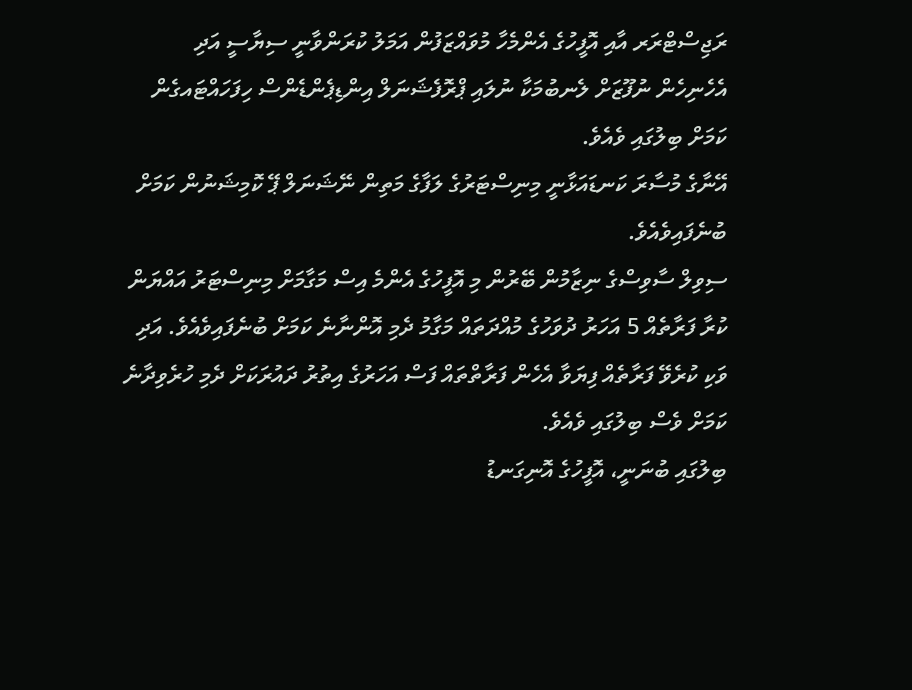ރަޖިސްޓްރަރ އާއި އޮފީހުގެ އެންމެހާ މުވައްޒަފުން އަމަލު ކުރަންވާނީ ސިޔާސީ އަދި އެހެނިހެން ނުފޫޒަށް ލެނބުމަކާ ނުލައި ޕްރޮފެޝަނަލް އިންޑިޕެންޑެންސް ހިފަހައްޓައގެން ކަމަށް ބިލުގައި ވެއެވެ.
އޭނާގެ މުސާރަ ކަނޑައަޅާނީ މިނިސްޓަރުގެ ލަފާގެ މަތިން ނޭޝަނަލް ޕޭ ކޮމިޝަނުން ކަމަށް ބުނެފައިވެއެވެ.
ސިވިލް ސާވިސްގެ ނިޒާމުން ބޭރުން މި އޮފީހުގެ އެންމެ އިސް މަގާމަށް މިނިސްޓަރު އައްޔަން ކުރާ ފަރާތެއް 5 އަހަރު ދުވަހުގެ މުއްދަތައް މަގާމު ދެމި އޮންނާނެ ކަމަށް ބުނެފައިވެއެވެ. އަދި ވަކި ކުރެވޭ ފަރާތެއް ފިޔަވާ އެހެން ފަރާތްތައް ފަސް އަހަރުގެ އިތުރު ދައުރަކަށް ދެމި ހުރެވިދާނެ ކަމަށް ވެސް ބިލުގައި ވެއެވެ.
ބިލުގައި ބުނަނީ، އޮފީހުގެ އޮނިގަނޑު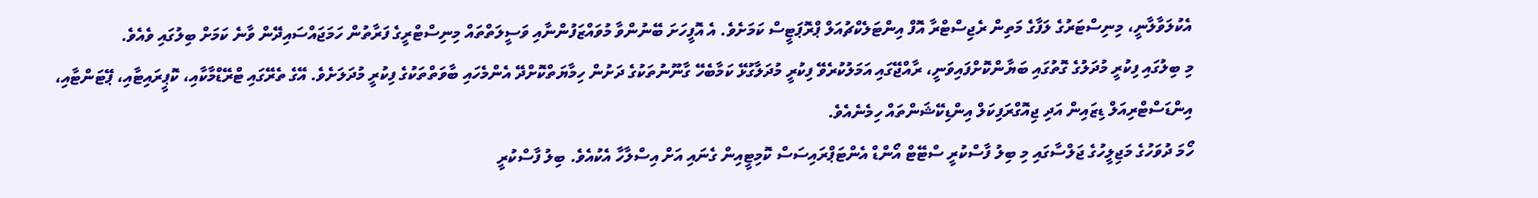އެކުލަވާލާނީ، މިނިސްޓަރުގެ ލަފާގެ މަތިން ރެޖިސްޓްރާ އޮފް އިންޓަލެކްޗުއަލް ޕްރޮޕަޓީސް ކަމަށެވެ. އެ އޮފީހަށަ ބޭނުންވާ މުވައްޒަފުންނާއި ވަސީލަތްތައް މިނިސްޓްރީގެ ފަރާތުން ހަމަޖައްސައިދޭން ވާނެ ކަމަށް ބިލުގައި ވެއެވެ.
މި ބިލުގައި ފިކުރީ މުދަލުގެ ގޮތުގައި ބަޔާންކޮށްފައިވަނީ، ރާއްޖޭގައި އަމަލުކުރެވޭ ފިކުރީ މުދަލާގުޅޭ ކަމާބެހޭ ގާނޫނުތަކުގެ ދަށުން ހިމާޔަތްކޮށްދޭ އެންމެހައި ބާވަތްތަކުގެ ފިކުރީ މުދަލަށެވެ. އޭގެ ތެރޭގައި ޓްރޭޑްމާކާއި، ކޮޕީރައިޓާއި، ޕޭޓަންޓާއި، އިންޑަސްޓްރިއަލް ޑިޒައިން އަދި ޖިއޮގްރަފިކަލް އިންޑިކޭޝަންތައް ހިމެނެއެވެ.
ހޯމަ ދުވަހުގެ މަޖިލީހުގެ ޖަލްސާގައި މި ބިލު ފާސްކުރީ ސްޓޭޓް އޯންޑް އެންޓަޕްރައިސަސް ކޮމިޓީއިން ގެނައި އަށް އިސްލާހާ އެކުއެވެ. ބިލު ފާސްކުރީ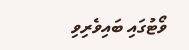ވޯޓުގައި ބައިވެރިވި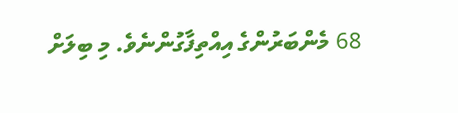68 މެންބަރުންގެ އިއްތިފާގުންނެވެ. މި ބިލަށް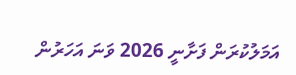އަމަލުކުރަން ފަށާނީ 2026 ވަނަ އަހަރުން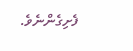ފެށިގެންނެވެ.